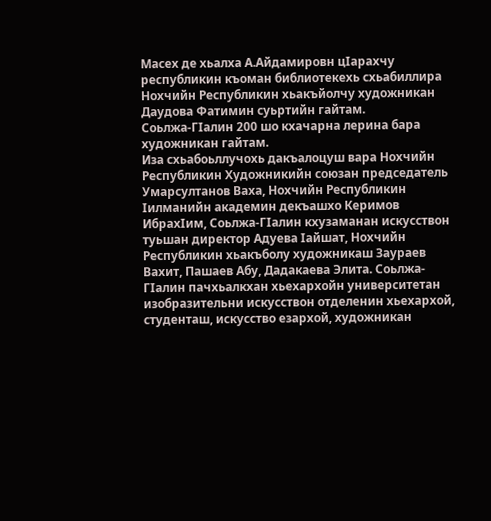Масех де хьалха А.Айдамировн цIарахчу республикин къоман библиотекехь схьабиллира Нохчийн Республикин хьакъйолчу художникан Даудова Фатимин суьртийн гайтам.
Соьлжа-ГIалин 200 шо кхачарна лерина бара художникан гайтам.
Иза схьабоьллучохь дакъалоцуш вара Нохчийн Республикин Художникийн союзан председатель Умарсултанов Ваха, Нохчийн Республикин Iилманийн академин декъашхо Керимов ИбрахIим, Соьлжа-ГIалин кхузаманан искусствон туьшан директор Адуева Iайшат, Нохчийн Республикин хьакъболу художникаш Заураев Вахит, Пашаев Абу, Дадакаева Элита. Соьлжа-ГIалин пачхьалкхан хьехархойн университетан изобразительни искусствон отделенин хьехархой, студенташ, искусство езархой, художникан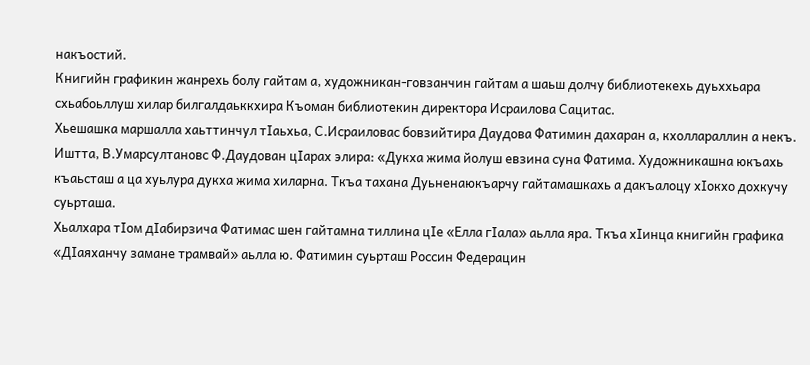накъостий.
Книгийн графикин жанрехь болу гайтам а, художникан-говзанчин гайтам а шаьш долчу библиотекехь дуьххьара схьабоьллуш хилар билгалдаьккхира Къоман библиотекин директора Исраилова Сацитас.
Хьешашка маршалла хаьттинчул тIаьхьа, С.Исраиловас бовзийтира Даудова Фатимин дахаран а, кхоллараллин а некъ. Иштта, В.Умарсултановс Ф.Даудован цIарах элира: «Дукха жима йолуш евзина суна Фатима. Художникашна юкъахь къаьсташ а ца хуьлура дукха жима хиларна. Ткъа тахана Дуьненаюкъарчу гайтамашкахь а дакъалоцу хIокхо дохкучу суьрташа.
Хьалхара тIом дIабирзича Фатимас шен гайтамна тиллина цIе «Елла гIала» аьлла яра. Ткъа хIинца книгийн графика «ДIаяханчу замане трамвай» аьлла ю. Фатимин суьрташ Россин Федерацин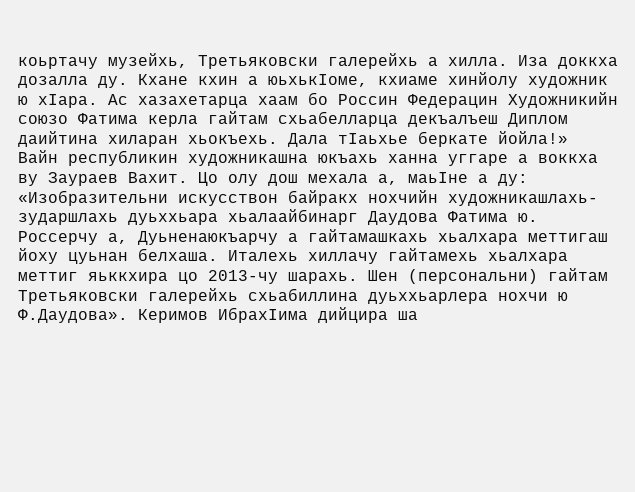коьртачу музейхь, Третьяковски галерейхь а хилла. Иза доккха дозалла ду. Кхане кхин а юьхькIоме, кхиаме хинйолу художник ю хIара. Ас хазахетарца хаам бо Россин Федерацин Художникийн союзо Фатима керла гайтам схьабелларца декъалъеш Диплом даийтина хиларан хьокъехь. Дала тIаьхье беркате йойла!»
Вайн республикин художникашна юкъахь ханна уггаре а воккха ву Заураев Вахит. Цо олу дош мехала а, маьIне а ду: «Изобразительни искусствон байракх нохчийн художникашлахь-зударшлахь дуьххьара хьалаайбинарг Даудова Фатима ю. Россерчу а, Дуьненаюкъарчу а гайтамашкахь хьалхара меттигаш йоху цуьнан белхаша. Италехь хиллачу гайтамехь хьалхара меттиг яьккхира цо 2013-чу шарахь. Шен (персональни) гайтам Третьяковски галерейхь схьабиллина дуьххьарлера нохчи ю Ф.Даудова». Керимов ИбрахIима дийцира ша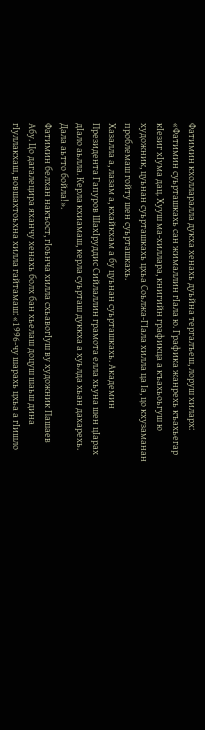Фатимин кхолларалла дукха хенахь дуьйна тергалъеш, лоруш хиларх: «Фатимин суьрташкахь сан жималлин гIала ю. Графика жанрехь къахьегар кIезиг хIума дац. Хууш ма-хиллара, книгийн графикца а къахьоьгуш ю художник, цуьнан суьрташкахь цхьа Соьлжа-ГIала хилла ца Iа, цо кхузаманан проблемаш гойту шен суьрташкахь.
Хазалла а, лазам а, кхайкхам а бу цуьнан суьрташкахь. Академин Президента Гапуров ШахIруддис Сийлаллин грамота елла хьуна шен цIарах дIало аьлла. Керла кхиамаш, керла суьрташ дуккха а хуьлда хьан дахарехь. Дала аьтто бойла!».
Фатимин белхан накъост, гIоьнча хилла схьавогIуш ву художник Пашаев Абу. Цо дагалецира яханчу хенахь болх бан хьелаш доцуш шаьш дина гIуллакхаш, вовшахтоьхна хилла гайтамаш: «1996-чу шарахь цхьа а гIишло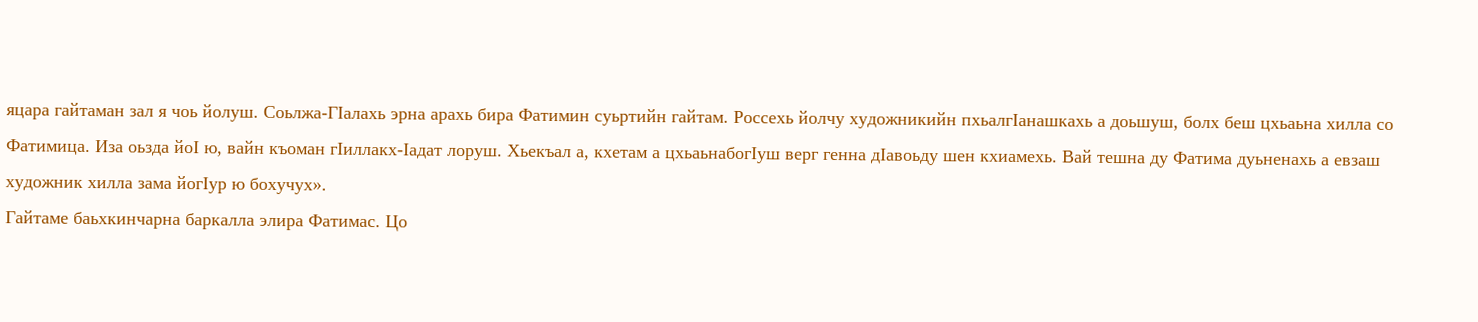яцара гайтаман зал я чоь йолуш. Соьлжа-ГIалахь эрна арахь бира Фатимин суьртийн гайтам. Россехь йолчу художникийн пхьалгIанашкахь а доьшуш, болх беш цхьаьна хилла со Фатимица. Иза оьзда йоI ю, вайн къоман гIиллакх-Iадат лоруш. Хьекъал а, кхетам а цхьаьнабогIуш верг генна дIавоьду шен кхиамехь. Вай тешна ду Фатима дуьненахь а евзаш художник хилла зама йогIур ю бохучух».
Гайтаме баьхкинчарна баркалла элира Фатимас. Цо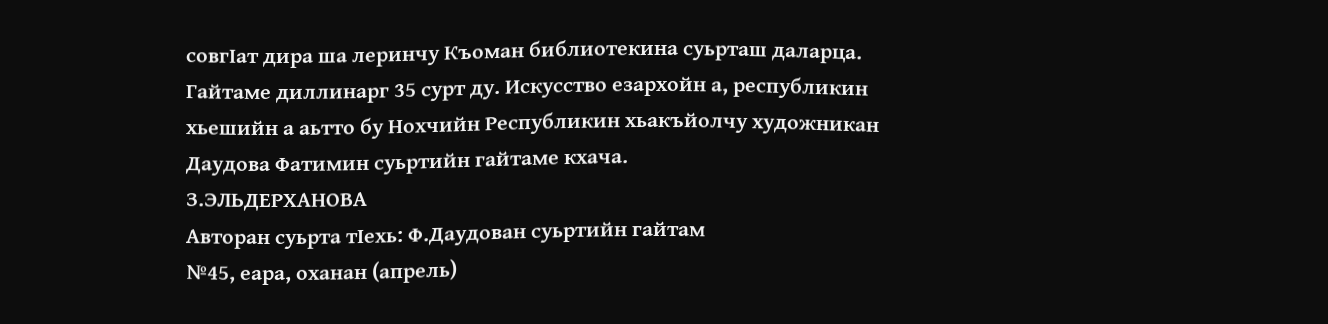совгIат дира ша леринчу Къоман библиотекина суьрташ даларца.
Гайтаме диллинарг 35 сурт ду. Искусство езархойн а, республикин хьешийн а аьтто бу Нохчийн Республикин хьакъйолчу художникан Даудова Фатимин суьртийн гайтаме кхача.
З.ЭЛЬДЕРХАНОВА
Авторан суьрта тIехь: Ф.Даудован суьртийн гайтам
№45, еара, оханан (апрель)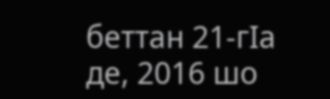беттан 21-гIа де, 2016 шо